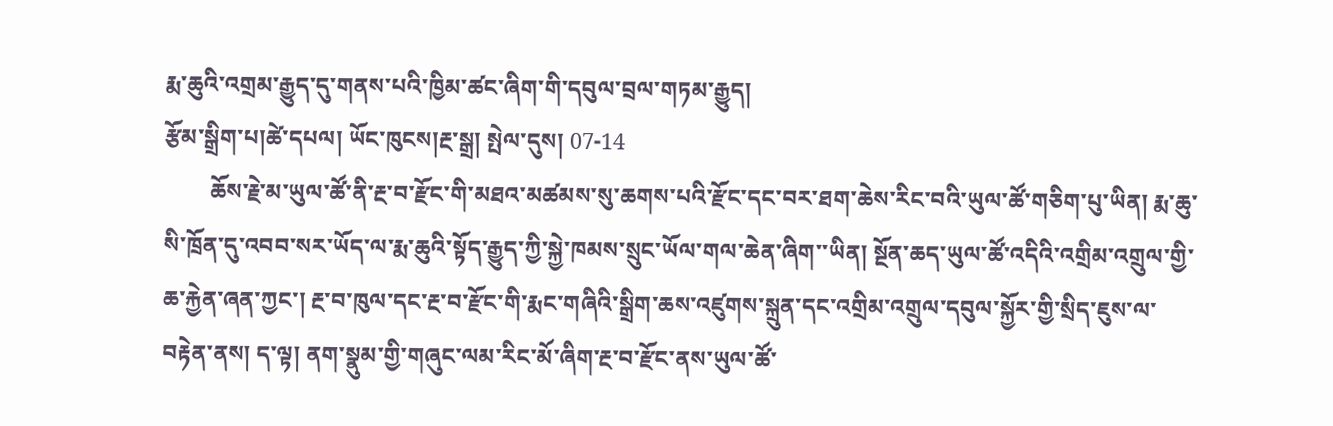རྨ་ཆུའི་འགྲམ་རྒྱུད་དུ་གནས་པའི་ཁྱིམ་ཚང་ཞིག་གི་དབུལ་བྲལ་གཏམ་རྒྱུད།
རྩོམ་སྒྲིག་པ།ཚེ་དཔལ། ཡོང་ཁུངས།རྔ་སྒྲ། སྤེལ་དུས། 07-14
        ཆོས་རྗེ་མ་ཡུལ་ཚོ་ནི་རྔ་བ་རྫོང་གི་མཐའ་མཚམས་སུ་ཆགས་པའི་རྫོང་དང་བར་ཐག་ཆེས་རིང་བའི་ཡུལ་ཚོ་གཅིག་པུ་ཡིན། རྨ་ཆུ་སི་ཁྲོན་དུ་འབབ་སར་ཡོད་ལ་རྨ་ཆུའི་སྟོད་རྒྱུད་ཀྱི་སྐྱེ་ཁམས་སྲུང་ཡོལ་གལ་ཆེན་ཞིག་་ཡིན། སྔོན་ཆད་ཡུལ་ཚོ་འདིའི་འགྲིམ་འགྲུལ་གྱི་ཆ་རྐྱེན་ཞན་ཀྱང་། རྔ་བ་ཁུལ་དང་རྔ་བ་རྫོང་གི་རྨང་གཞིའི་སྒྲིག་ཆས་འཛུགས་སྐྲུན་དང་འགྲིམ་འགྲུལ་དབུལ་སྐྱོར་གྱི་སྲིད་ཇུས་ལ་བརྟེན་ནས། ད་ལྟ། ནག་སྣུམ་གྱི་གཞུང་ལམ་རིང་མོ་ཞིག་རྔ་བ་རྫོང་ནས་ཡུལ་ཚོ་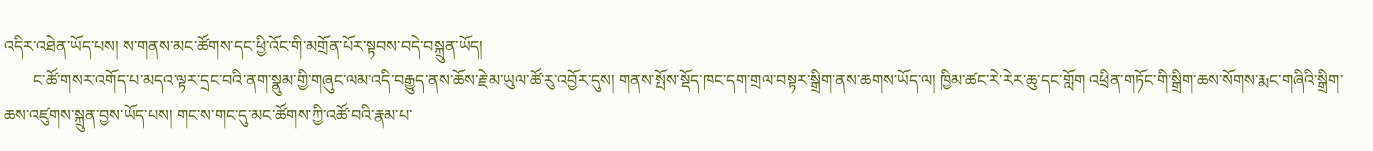འདིར་འཐེན་ཡོད་པས། ས་གནས་མང་ཚོགས་དང་ཕྱི་འོང་གི་མགྲོན་པོར་སྟབས་བདེ་བསྐྲུན་ཡོད།
       ང་ཚོ་གསར་འགོད་པ་མདའ་ལྟར་དྲང་བའི་ནག་སྣུམ་གྱི་གཞུང་ལམ་འདི་བརྒྱུད་ནས་ཆོས་རྗེ་མ་ཡུལ་ཚོ་རུ་འབྱོར་དུས། གནས་སྤོས་སྡོད་ཁང་དག་གྲལ་བསྟར་སྒྲིག་ནས་ཆགས་ཡོད་ལ། ཁྱིམ་ཚང་རེ་རེར་ཆུ་དང་གློག འཕྲིན་གཏོང་གི་སྒྲིག་ཆས་སོགས་རྨང་གཞིའི་སྒྲིག་ཆས་འཛུགས་སྐྲུན་བྱས་ཡོད་པས། གང་ས་གང་དུ་མང་ཚོགས་ཀྱི་འཚོ་བའི་རྣམ་པ་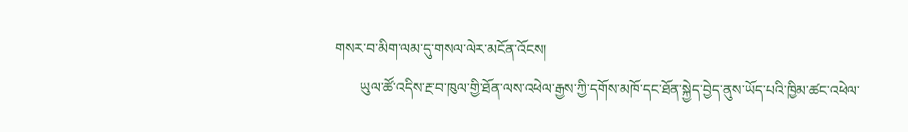གསར་བ་མིག་ལམ་དུ་གསལ་ལེར་མངོན་འོངས།
       ཡུལ་ཚོ་འདིས་རྔ་བ་ཁུལ་གྱི་ཐོན་ལས་འཕེལ་རྒྱས་ཀྱི་དགོས་མཁོ་དང་ཐོན་སྐྱེད་བྱེད་ནུས་ཡོད་པའི་ཁྱིམ་ཚང་འཕེལ་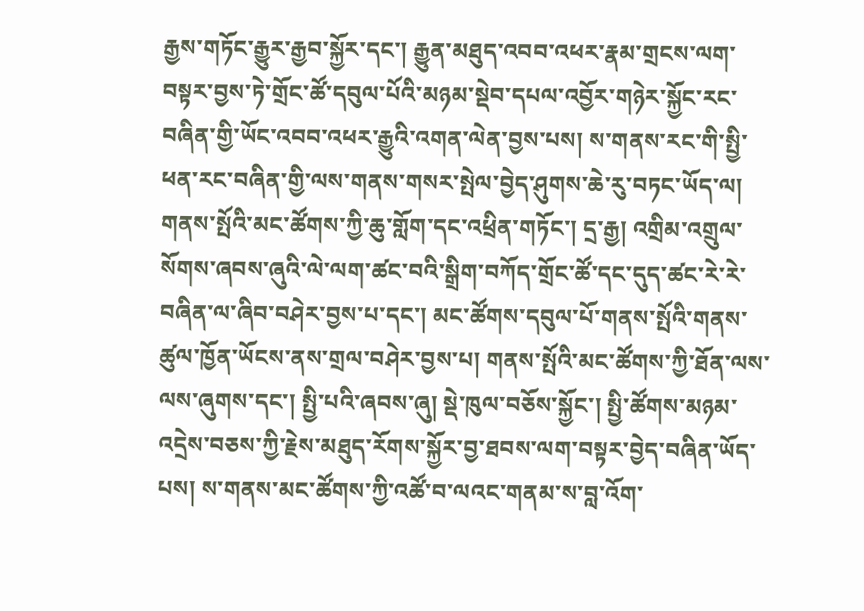རྒྱས་གཏོང་རྒྱུར་རྒྱབ་སྐྱོར་དང་། རྒྱུན་མཐུད་འབབ་འཕར་རྣམ་གྲངས་ལག་བསྟར་བྱས་ཏེ་གྲོང་ཚོ་དབུལ་པོའི་མཉམ་སྡེབ་དཔལ་འབྱོར་གཉེར་སྐྱོང་རང་བཞིན་གྱི་ཡོང་འབབ་འཕར་རྒྱུའི་འགན་ལེན་བྱས་པས། ས་གནས་རང་གི་སྤྱི་ཕན་རང་བཞིན་གྱི་ལས་གནས་གསར་སྤེལ་བྱེད་ཤུགས་ཆེ་རུ་བཏང་ཡོད་ལ། གནས་སྤོའི་མང་ཚོགས་ཀྱི་ཆུ་གློག་དང་འཕྲིན་གཏོང་། དྲ་རྒྱ། འགྲིམ་འགྲུལ་སོགས་ཞབས་ཞུའི་ལེ་ལག་ཚང་བའི་སྒྲིག་བཀོད་གྲོང་ཚོ་དང་དུད་ཚང་རེ་རེ་བཞིན་ལ་ཞིབ་བཤེར་བྱས་པ་དང་། མང་ཚོགས་དབུལ་པོ་གནས་སྤོའི་གནས་ཚུལ་ཁྱོན་ཡོངས་ནས་གྲལ་བཤེར་བྱས་པ། གནས་སྤོའི་མང་ཚོགས་ཀྱི་ཐོན་ལས་ལས་ཞུགས་དང་། སྤྱི་པའི་ཞབས་ཞུ། སྡེ་ཁུལ་བཅོས་སྐྱོང་། སྤྱི་ཚོགས་མཉམ་འདྲེས་བཅས་ཀྱི་རྗེས་མཐུད་རོགས་སྐྱོར་བྱ་ཐབས་ལག་བསྟར་བྱེད་བཞིན་ཡོད་པས། ས་གནས་མང་ཚོགས་ཀྱི་འཚོ་བ་ལའང་གནམ་ས་བླ་འོག་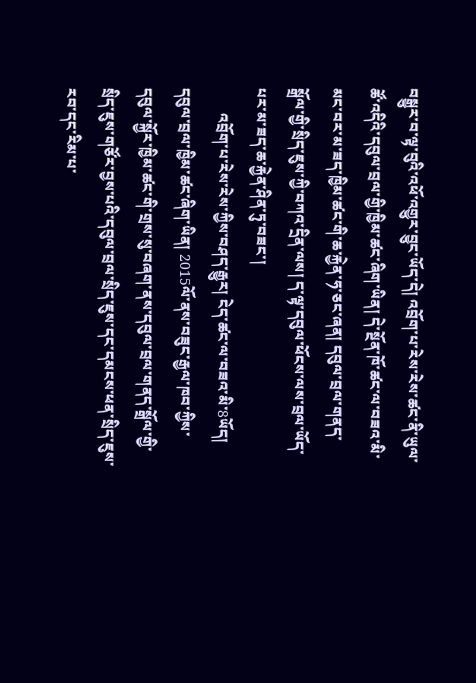བསྒྱུར་བ་ལྟ་བུའི་འཕོ་འགྱུར་བྱུང་ཡོད་དེ། འབྲོག་པ་རེས་རེས་ཚང་ནི་ཡུལ་ཚོ་འདིའི་དབུལ་བྲལ་གྱི་ཁྱིམ་ཚང་ཞིག་ཡིན། དེ་སྔོན་ཁོ་ཚང་ལ་བཟའ་མི་མང་བར་མ་ཟད་ཁྱིམ་ཚང་གི་ཆ་རྐྱེན་ཧ་ཅང་ཞན། དབུལ་བྲལ་གནད་སྒྲོལ་གྱི་སྲིད་ཇུས་ཀྱི་བཀའ་དྲིན་ལས། ད་ལྟ་དབུལ་ཕོངས་ལས་བྲལ་ཡོད་པར་མ་ཟད་ཆ་རྐྱེན་ཤིན་ཏུ་བཟང་།
       འབྲོག་པ་རེས་རེས་ཀྱིས་བཤད་རྒྱུར། ངེད་ཚང་ལ་བཟའ་མི་8ཡོད། དབུལ་བྲལ་ཁྱིམ་ཚང་ཞིག་ཡིན། 2015ལོ་ནས་བཟུང་རྒྱལ་ཁབ་ཀྱིས་དབུལ་སྐྱོར་ཁྱིམ་ཚང་གི་གྲས་སུ་བཞག་ནས་དབུལ་བྲལ་གནད་སྒྲོལ་གྱི་སྲིད་ཇུས་གཙོར་བྱས་པའི་དབུལ་བྲལ་སྲིད་ཇུས་དང་དམངས་ཕན་སྲིད་ཇུས་རབ་དང་རིམ་པ་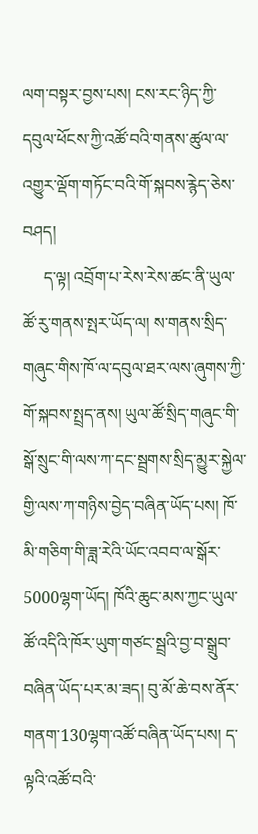ལག་བསྟར་བྱས་པས། ངས་རང་ཉིད་ཀྱི་དབུལ་ཕོངས་ཀྱི་འཚོ་བའི་གནས་ཚུལ་ལ་འགྱུར་ལྡོག་གཏོང་བའི་གོ་སྐབས་རྙེད་ཅེས་བཤད།
     ད་ལྟ། འབྲོག་པ་རེས་རེས་ཚང་ནི་ཡུལ་ཚོ་རུ་གནས་སྤར་ཡོད་ལ། ས་གནས་སྲིད་གཞུང་གིས་ཁོ་ལ་དབུལ་ཐར་ལས་ཞུགས་ཀྱི་གོ་སྐབས་སྤྲད་ནས། ཡུལ་ཚོ་སྲིད་གཞུང་གི་སྒོ་སྲུང་གི་ལས་ཀ་དང་སྦྲགས་སྲིད་མྱུར་སྐྱེལ་གྱི་ལས་ཀ་གཉིས་བྱེད་བཞིན་ཡོད་པས། ཁོ་མི་གཅིག་གི་ཟླ་རེའི་ཡོང་འབབ་ལ་སྒོར་5000ལྷག་ཡོད། ཁོའི་ཆུང་མས་ཀྱང་ཡུལ་ཚོ་འདིའི་ཁོར་ཡུག་གཙང་སྦྲའི་བྱ་བ་སྒྲུབ་བཞིན་ཡོད་པར་མ་ཟད། བུ་མོ་ཆེ་བས་ནོར་གནག་130ལྷག་འཚོ་བཞིན་ཡོད་པས། ད་ལྟའི་འཚོ་བའི་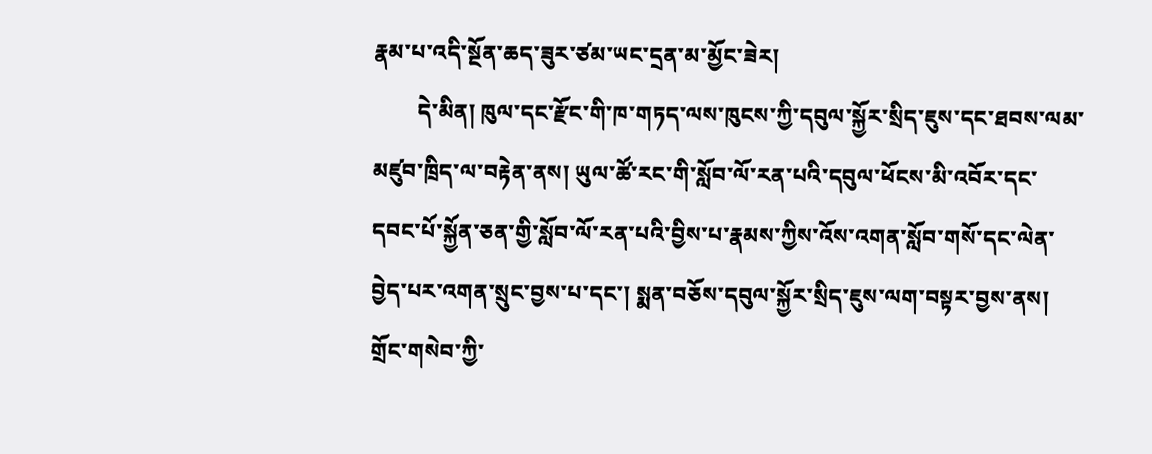རྣམ་པ་འདི་སྔོན་ཆད་ཟུར་ཙམ་ཡང་དྲན་མ་མྱོང་ཟེར།
        དེ་མིན། ཁུལ་དང་རྫོང་གི་ཁ་གཏད་ལས་ཁུངས་ཀྱི་དབུལ་སྐྱོར་སྲིད་ཇུས་དང་ཐབས་ལམ་མཛུབ་ཁྲིད་ལ་བརྟེན་ནས། ཡུལ་ཚོ་རང་གི་སློབ་ལོ་རན་པའི་དབུལ་ཕོངས་མི་འབོར་དང་དབང་པོ་སྐྱོན་ཅན་གྱི་སློབ་ལོ་རན་པའི་བྱིས་པ་རྣམས་ཀྱིས་འོས་འགན་སློབ་གསོ་དང་ལེན་བྱེད་པར་འགན་སྲུང་བྱས་པ་དང་། སྨན་བཅོས་དབུལ་སྐྱོར་སྲིད་ཇུས་ལག་བསྟར་བྱས་ནས། གྲོང་གསེབ་ཀྱི་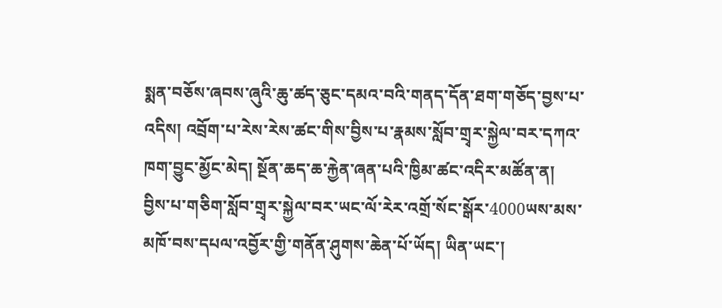སྨན་བཅོས་ཞབས་ཞུའི་ཆུ་ཚད་ཅུང་དམའ་བའི་གནད་དོན་ཐག་གཅོད་བྱས་པ་འདིས། འབྲོག་པ་རེས་རེས་ཚང་གིས་བྱིས་པ་རྣམས་སློབ་གྲྭར་སྐྱེལ་བར་དཀའ་ཁག་བྱུང་མྱོང་མེད། སྔོན་ཆད་ཆ་རྐྱེན་ཞན་པའི་ཁྱིམ་ཚང་འདིར་མཚོན་ན། བྱིས་པ་གཅིག་སློབ་གྲྭར་སྐྱེལ་བར་ཡང་ལོ་རེར་འགྲོ་སོང་སྒོར་4000ཡས་མས་མཁོ་བས་དཔལ་འབྱོར་གྱི་གནོན་ཤུགས་ཆེན་པོ་ཡོད། ཡིན་ཡང་།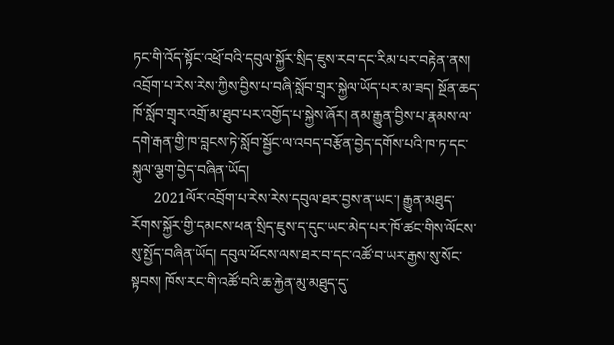ཏང་གི་འོད་སྟོང་འཕྲོ་བའི་དབུལ་སྐྱོར་སྲིད་ཇུས་རབ་དང་རིམ་པར་བརྟེན་ནས། འབྲོག་པ་རེས་རེས་ཀྱིས་བྱིས་པ་བཞི་སློབ་གྲྭར་སྐྱེལ་ཡོད་པར་མ་ཟད། སྔོན་ཆད་ཁོ་སློབ་གྲྭར་འགྲོ་མ་ཐུབ་པར་འགྱོད་པ་སྐྱེས་ཞོར། ནམ་རྒྱུན་བྱིས་པ་རྣམས་ལ་དགེ་རྒན་གྱི་ཁ་བླངས་ཏེ་སློབ་སྦྱོང་ལ་འབད་བརྩོན་བྱེད་དགོས་པའི་ཁ་ཏ་དང་སྐུལ་ལྕག་བྱེད་བཞིན་ཡོད།
      2021ལོར་འབྲོག་པ་རེས་རེས་དབུལ་ཐར་བྱས་ན་ཡང་། རྒྱུན་མཐུད་རོགས་སྐྱོར་གྱི་དམངས་ཕན་སྲིད་ཇུས་ད་དུང་ཡང་མེད་པར་ཁོ་ཚང་གིས་ལོངས་སུ་སྤྱོད་བཞིན་ཡོད། དབུལ་ཕོངས་ལས་ཐར་བ་དང་འཚོ་བ་ཡར་རྒྱས་སུ་སོང་སྟབས། ཁོས་རང་གི་འཚོ་བའི་ཆ་རྐྱེན་མུ་མཐུད་དུ་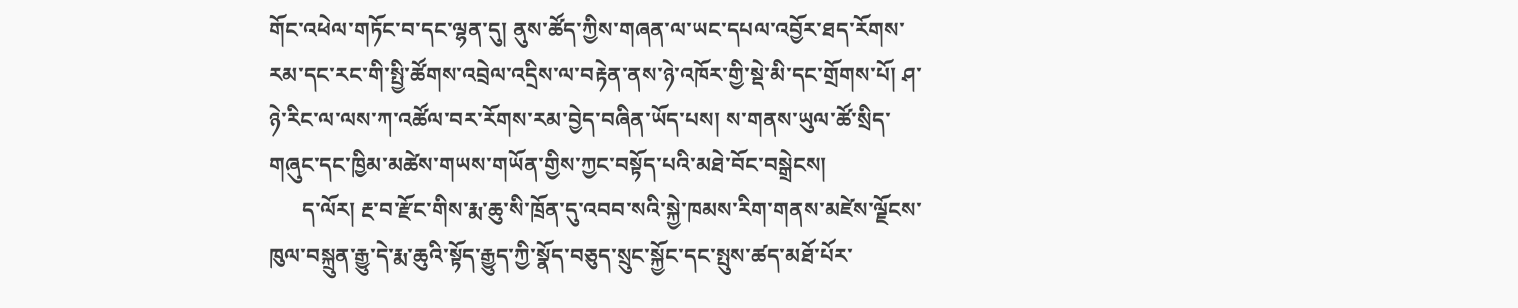གོང་འཕེལ་གཏོང་བ་དང་ལྷན་དུ། ནུས་ཚོད་ཀྱིས་གཞན་ལ་ཡང་དཔལ་འབྱོར་ཐད་རོགས་རམ་དང་རང་གི་སྤྱི་ཚོགས་འབྲེལ་འདྲིས་ལ་བརྟེན་ནས་ཉེ་འཁོར་གྱི་སྡེ་མི་དང་གྲོགས་པོ། ཤ་ཉེ་རིང་ལ་ལས་ཀ་འཚོལ་བར་རོགས་རམ་བྱེད་བཞིན་ཡོད་པས། ས་གནས་ཡུལ་ཚོ་སྲིད་གཞུང་དང་ཁྱིམ་མཚེས་གཡས་གཡོན་གྱིས་ཀྱང་བསྟོད་པའི་མཐེ་བོང་བསྒྲེངས།
      ད་ལོར། རྔ་བ་རྫོང་གིས་རྨ་ཆུ་སི་ཁྲོན་དུ་འབབ་སའི་སྐྱེ་ཁམས་རིག་གནས་མཛེས་ལྗོངས་ཁུལ་བསྐྲུན་རྒྱུ་དེ་རྨ་ཆུའི་སྟོད་རྒྱུད་ཀྱི་སྣོད་བཅུད་སྲུང་སྐྱོང་དང་སྤུས་ཚད་མཐོ་པོར་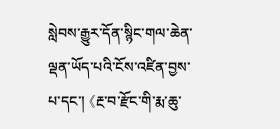སླེབས་རྒྱུར་དོན་སྙིང་གལ་ཆེན་ལྡན་ཡོད་པའི་ངོས་འཛིན་བྱས་པ་དང་། 《རྔ་བ་རྫོང་གི་རྨ་ཆུ་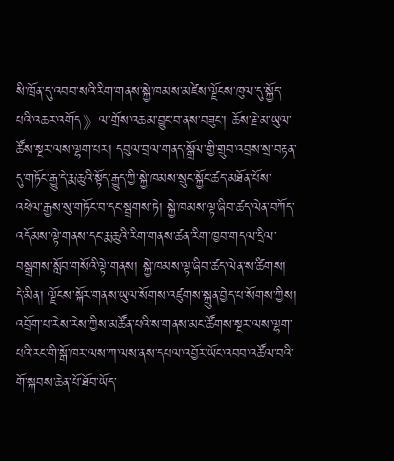སི་ཁྲོན་དུ་འབབ་སའི་རིག་གནས་སྐྱེ་ཁམས་མཛེས་ལྗོངས་ཁུལ་དུ་སྐྱོད་པའི་འཆར་འགོད》ལ་གྲོས་འཆམ་བྱུང་བ་ནས་བཟུང་། ཆོས་རྗེ་མ་ཡུལ་ཚོས་སྔར་ལས་ལྷག་པར། དབུལ་བྲལ་གནད་སྒྲོལ་གྱི་གྲུབ་འབྲས་སྲ་བརྟན་དུ་གཏོང་རྒྱུ་དེ་རྨ་ཆུའི་སྟོད་རྒྱུད་ཀྱི་སྐྱེ་ཁམས་སྲུང་སྐྱོང་ཚད་མཐོན་པོས་འཕེལ་རྒྱས་སུ་གཏོང་བ་དང་སྦྲགས་ཏེ། སྐྱེ་ཁམས་ལྟ་ཞིབ་ཚད་ལེན་བཀོད་འདོམས་ལྟེ་གནས་དང་རྨ་ཆུའི་རིག་གནས་ཚན་རིག་ཁྱབ་གདལ་དྲིལ་བསྒྲགས་སློབ་གསོའི་ལྟེ་གནས། སྐྱེ་ཁམས་ལྟ་ཞིབ་ཚད་ལེན་ས་ཚིགས། དེ་མིན། ལྗོངས་སྐོར་གནས་ཡུལ་སོགས་འཛུགས་སྐྲུན་བྱེད་པ་སོགས་ཀྱིས། འབྲོག་པ་རེས་རེས་ཀྱིས་མཚོན་པའི་ས་གནས་མང་ཚོགས་སྔར་ལས་ལྷག་པའི་རང་གི་སྒོ་ཁར་ལས་ཀ་ལས་ནས་དཔལ་འབྱོར་ཡོང་འབབ་འཚོལ་བའི་གོ་སྐབས་ཆེན་པོ་ཐོབ་ཡོད་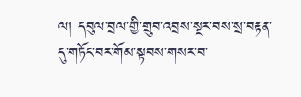ལ། དབུལ་བྲལ་གྱི་གྲུབ་འབྲས་སྔར་བས་སྲ་བརྟན་དུ་གཏོང་བར་གོམ་སྟབས་གསར་བ་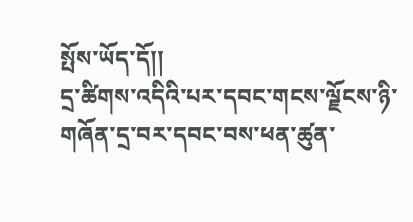སྤོས་ཡོད་དོ།།
དྲ་ཚིགས་འདིའི་པར་དབང་གངས་ལྗོངས་ཉི་གཞོན་དྲ་བར་དབང་བས་ཕན་ཚུན་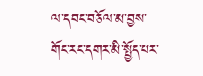ལ་དབང་བཅོལ་མ་བྱས་གོང་རང་དགར་མི་སྤྱོད་པར་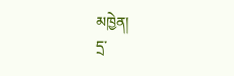མཁྱེན།
དྲ་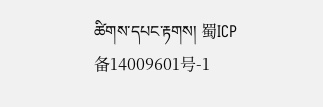ཚིགས་དཔང་རྟགས། 蜀ICP备14009601号-1